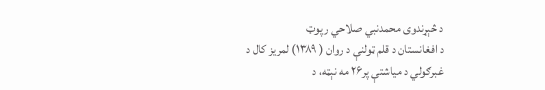د څېړندوی محمدنبي صلاحي رپوټ
د افغانستان د قلم ټولنې د روان ( ۱۳۸۹) لمریز کال د غبرګولي د میاشتې پر۲۶ مه نېټه، د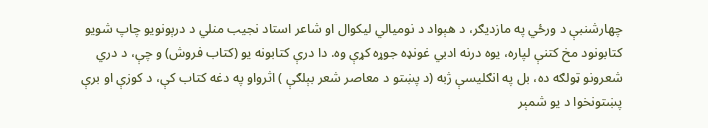چهارشنبې د ورځي په مازدیګر، د هېواد د نومیالي لیکوال او شاعر استاد نجیب منلي د درېونویو چاپ شویو کتابونود مخ کتنې لپاره، یوه درنه ادبي غونډه جوړه کړې وه. دا درې کتابونه یو (کتاب فروش) و چې، د دري شعرونو ټولګه ده، بل په انګلیسې ژبه (د پښتو د معاصر شعر بېلګې ) اثرواو په دغه کتاب کې، د کوزې او برې پښتونخوا د یو شمېر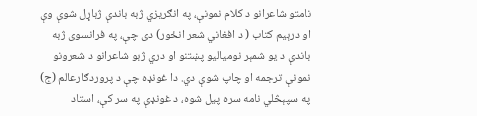نامتو شاعرانو د کلام نمونې، په انګریزي ژبه باندې ژباړل شوې وې او درېیم کتاب ( د افغاني شعر انځور) دی چې، په فرانسوی ژبه باندې د یو شمېر نومیالیو پښتنو او دري ژبو شاعرانو د شعرونو نمونې ترجمه او چاپ شوې دي. دا غونډه چې د پروردګارعالم (ج) په سپېڅلي نامه سره پیل شوه، د غونډې په سر کې، استاد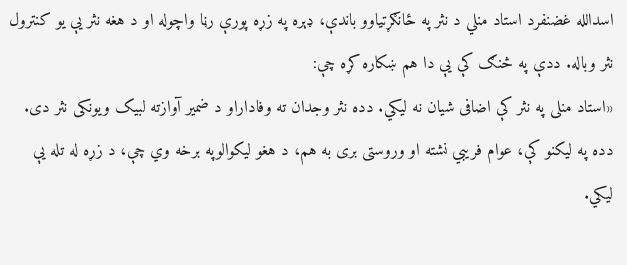اسدالله غضنفرد استاد منلي د نثر په ځانګړتیاوو باندې، ډېره په زړه پورې رڼا واچوله او د هغه نثر یې یو کنترول نثر وباله. ددې په څنګ کې یې دا هم ښکاره کړه چې:
«استاد منلی په نثر کې اضافی شیان نه لیکي. دده نثر وجدان ته وفاداراو د ضمیر آوازته لبیک ویونکی نثر دی. دده په لیکنو کې، عوام فریبي نشته او وروستی بری به هم، د هغو لیکوالوپه برخه وي چې، د زړه له تله یې لیکي.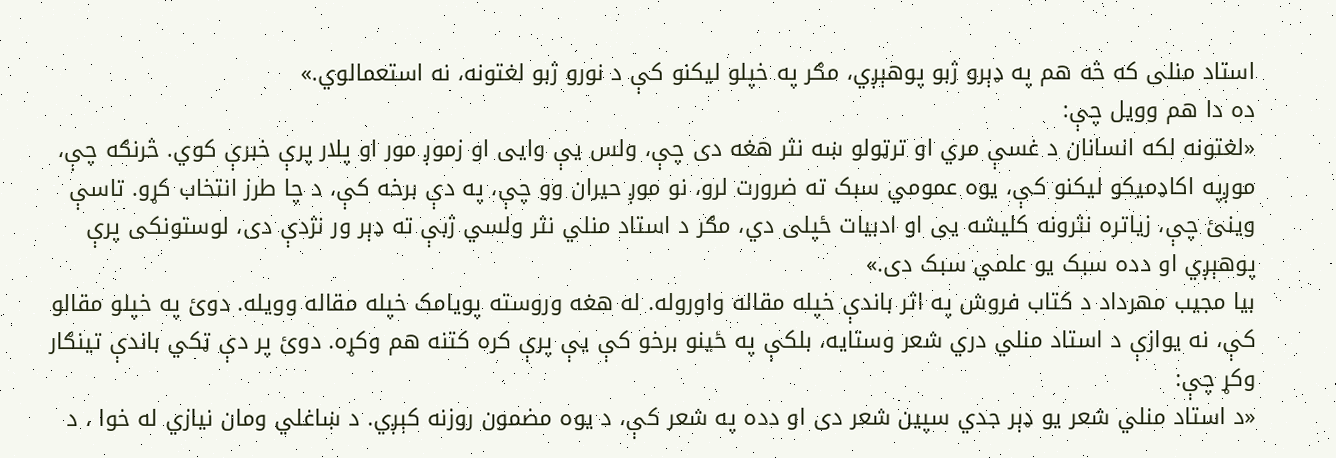استاد منلی که څه هم په ډېرو ژبو پوهېږي، مګر په خپلو لیکنو کې د نورو ژبو لغتونه، نه استعمالوي.»
ده دا هم وویل چې:
«لغتونه لکه انسانان د غسې مري او ترټولو ښه نثر هغه دی چې، ولس یې وایی او زموږ مور او پلار پرې خبرې کوي. څرنګه چې، موږپه اکاډمیکو لیکنو کې، یوه عمومي سبک ته ضرورت لرو، نو موږ حیران وو چې، په دې برخه کې، د چا طرز انتخاب کړو. تاسې وینئ چې، زیاتره نثرونه کلیشه یی او ادبیات ځپلی دي، مګر د استاد منلي نثر ولسي ژبې ته ډېر ور نژدې دی، لوستونکی پرې پوهېږي او دده سبک یو علمي سبک دی.»
بیا مجیب مهرداد د کتاب فروش په اثر باندې خپله مقاله واوروله. له هغه وروسته پویامک خپله مقاله وویله. دوئ په خپلو مقالو کې، نه یوازې د استاد منلي دري شعر وستایه، بلکې په ځینو برخو کې یې پرې کره کتنه هم وکړه. دوئ پر دې ټکي باندې تینګار وکړ چې:
«د استاد منلي شعر یو ډېر جدي سپین شعر دی او دده په شعر کې، د یوه مضمون روزنه کېږي. د ښاغلي ومان نیازي له خوا ، د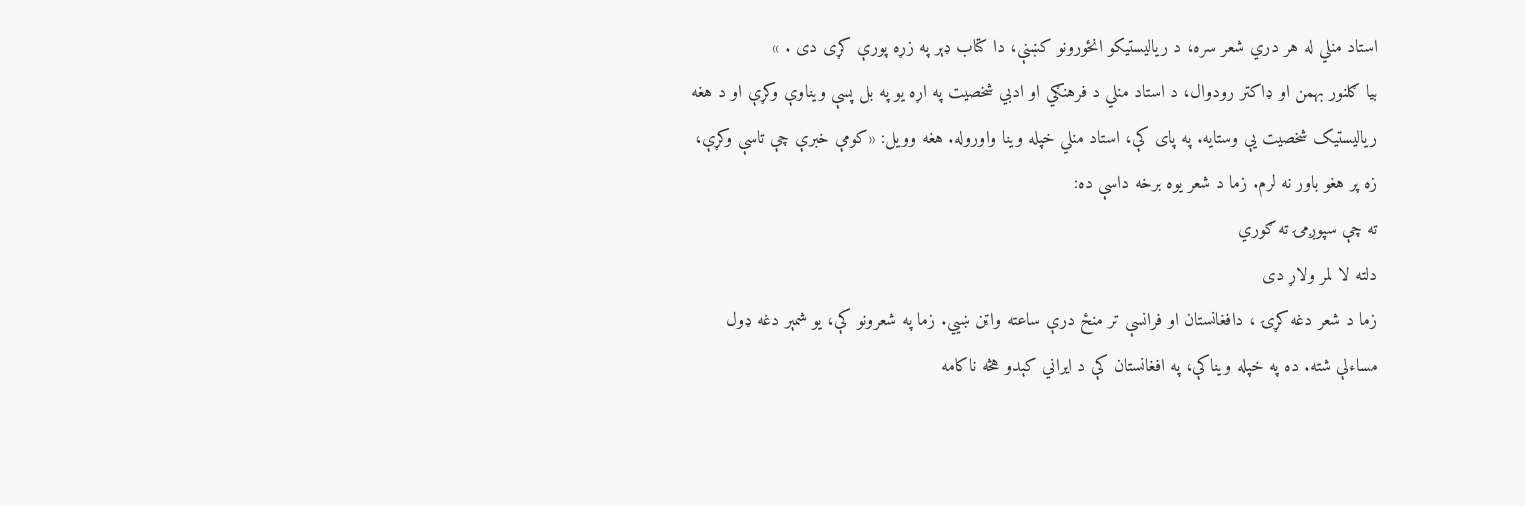استاد منلي له هر دري شعر سره، د ریالیستیکو انځورونو کښنې، دا کتاب ډېر په زړه پورې کړی دی . »
بیا ګلنور بهمن او ډاکتر رودوال، د استاد منلي د فرهنګي او ادبي شخصیت په اړه یو په بل پسې ویناوې وکړې او د هغه ریالیستیک شخصیت یې وستایه. په پای کې، استاد منلي خپله وینا واوروله. هغه وویل: «کومې خبرې چې تاسې وکړې، زه پر هغو باور نه لرم. زما د شعر یوه برخه داسې ده:
ته چې سپوږمۍ ته ګوري
دلته لا لمر ولاړ دی
زما د شعر دغه کړۍ ، دافغانستان او فرانسې تر منځ درې ساعته واټن ښیي. زما په شعرونو کې، یو شمېر دغه ډول مساءلې شته. ده په خپله ویناکې، په افغانستان کې د ایراني کېدو هڅه ناکامه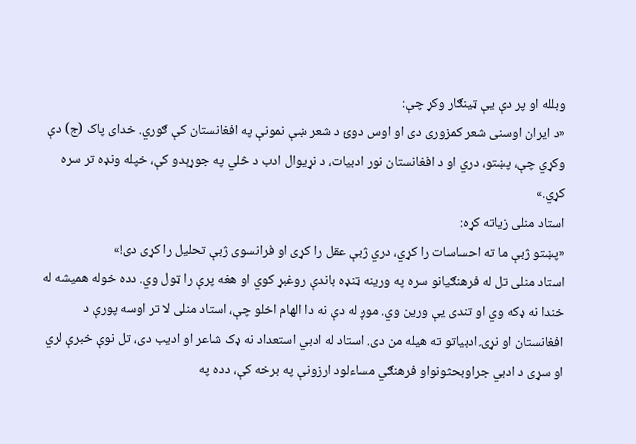وبلله او پر دې یې ټینګار وکړ چې:
«د ایران اوسنی شعر کمزوری دی او اوس دوئ د شعر ښې نمونې په افغانستان کې ګوري. خدای پاک (ج) دې وکړي چې، پښتو، دري او د افغانستان نور ادبیات، د نړیوال ادب د څلي په جوړېدو کې، خپله ونډه تر سره کړي.»
استاد منلی زیاته کړه:
«پښتو ژبې ما ته احساسات را کړي، دري ژبې عقل را کړی او فرانسوی ژبې تحلیل را کړی دی!»
استاد منلی تل له فرهنګیانو سره په ورینه ټنډه باندې روغبړ کوي او هغه پرې را ټول وي. دده خوله همیشه له خندا نه ډکه وي او تندی یې ورین وي. موږ له دې نه دا الهام اخلو چې، استاد منلی لا تر اوسه پورې د افغانستان او نړۍ ادبیاتو ته هیله من دی. استاد له ادبي استعداد نه ډک شاعر او ادیب دی، تل نوې خبرې لري او سړی د ادبي جراوبحثونواو فرهنګي مساءلود ارزونې په برخه کې، دده په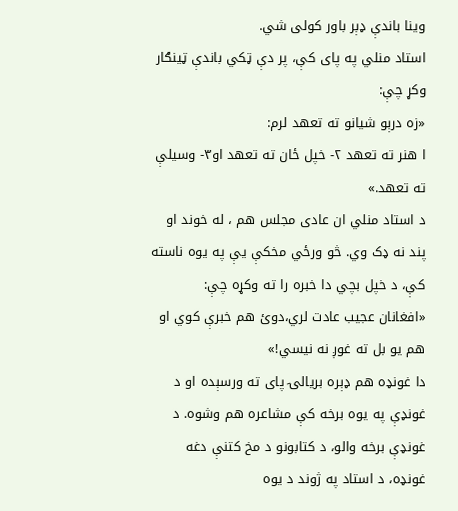وینا باندې ډېر باور کولی شي.
استاد منلي په پای کې، پر دې ټکي باندې ټینګار وکړ چې:
«زه درېو شیانو ته تعهد لرم:
ا هنر ته تعهد ۲- خپل ځان ته تعهد او۳- وسیلې ته تعهد.»
د استاد منلي ان عادی مجلس هم ، له خوند او پند نه ډک وي. څو ورځي مخکې یې په یوه ناسته کې، د خپل بچي دا خبره را ته وکړه چې:
«افغانان عجیب عادت لري،دوئ هم خبرې کوي او هم یو بل ته غوږ نه نیسي!»
دا غونډه هم ډېره بریالۍ پای ته ورسېده او د غونډې په یوه برخه کې مشاعره هم وشوه. د غونډې برخه والو، د کتابونو د مخ کتنې دغه غونډه، د استاد په ژوند د یوه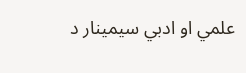علمي او ادبي سیمینار د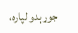جوړېدو لپاره،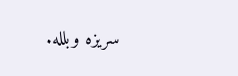سریزه وبلله.